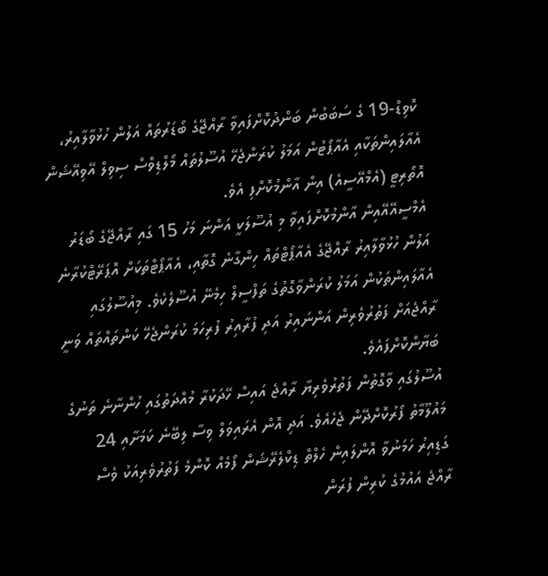ކޮވިޑް-19 ގެ ސަބަބުން ބަންދުކޮށްފައިވާ ރާއްޖޭގެ ބޯޑަރުތައް އަލުން ހުޅުވާލާއިރު، އެއާލައިންތަކާއި އެއާޕޯޓުން އަމަލު ކުރަންޖެހޭ އުސޫލުތައް މޯލްޑިވްސް ސިވިލް އޭވިއޭޝަން އޮތޯރިޓީ (އެމްއޭސީއެ) އިން އާންމުކޮށްފި އެވެ.
އެމްސީއޭއޭއިން އާންމުކޮށްފައިވާ މި އުސޫލަކީ އަންނަ މަހު 15 ގައި ރާއްޖޭގެ ބޯޑަރު އަލުން ހުޅުވާލާއިރު ރާއްޖޭގެ އެއާޕޯޓްތައް ހިންގާނެ ގޮތާއި، އެއާޕޯޓްތަކަށް އޮޕަރޭޓްކުރާނެ އެއާލައިންތަކުން އަމަލު ކުރަންވާގޮތުގެ ތަފްސީލް ހިމެނޭ އުސޫލެކެވެ. މިއުސޫލުގައި ރާއްޖެއަށް ފަތުރުވެރިން އަންނައިރު އަދި ފުރާއިރު ފުރިހަމަ ކުރަންޖެހޭ ކަންތައްތައް ވަނީ ބަޔާންކޮށްފައެވެ.
އުސޫލުގައި ވާގޮތުން ފަތުރުވެރިޔާ ރާއްޖެ އައިސް ހޭދަކުރާ މުއްދަތުގައި ހުންނާނެ ތަނުގެ މައުލޫމާތު ފޯރުކޮށްދޭން ޖެހެއެވެ. އަދި އޮން އެރައިވަލް ވިސާ ލިބޭނެ ކަމަށާއި 24 ގަޑިއިރު ހަމަނުވާ އޮންލައިން ހެލްތް ޑިކްލެރޭޝަން ފޯމެއް ކޮންމެ ފަތުރުވެރިއަކު ވެސް ރާއްޖެ އައުމުގެ ކުރިން ފުރަން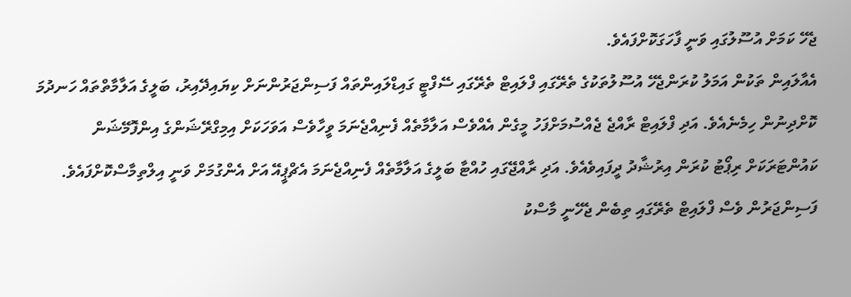ޖެހޭ ކަމަށް އުސޫލުގައި ވަނީ ފާހަގަކޮށްފައެވެ.
އެއާލައިން ތަކުން އަމަލު ކުރަންޖެހޭ އުސޫލުތަކުގެ ތެރޭގައި ފްލައިޓް ތެރޭގައި ސޭފްޓީ ގައިޑްލައިންތައް ފަސިންޖަރުންނަށް ކިޔައިދޭއިރު، ބަލީގެ އަލާމާތްތައް ހަނދުމަ ކޮށްދިނުން ހިމެނެއެވެ. އަދި ފްލައިޓް ރާއްޖެ ޖެއްސުމަށްފަހު މީގެން އެއްވެސް އަލާމާތެއް ފެނިއްޖެނަމަ ވީހާވެސް އަވަހަކަށް އިމިގްރޭޝަންގެ އިންފޮމޭޝަން ކައުންޓަރަކަށް ރިޕޯޓު ކުރަން އިރުޝާދު ދީފައިވެއެވެ. އަދި ރާއްޖޭގައި ހުއްޓާ ބަލީގެ އަލާމާތެއް ފެނިއްޖެނަމަ އެޗްޕީއޭ އަށް އެންގުމަށް ވަނީ އިލްތިމާސްކޮށްފައެވެ.
ފަސިންޖަރުން ވެސް ފްލައިޓް ތެރޭގައި ތިބެން ޖެހޭނީ މާސްކު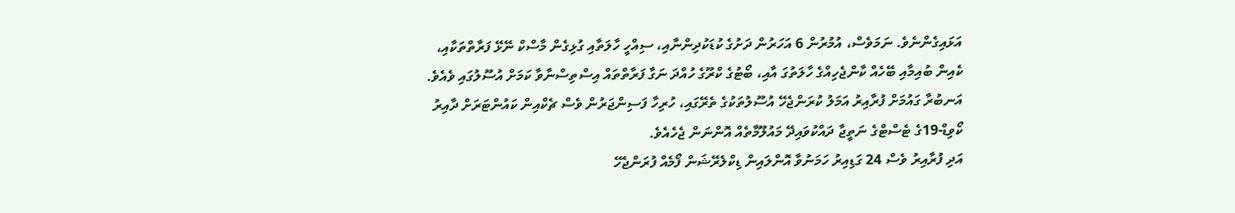އަޅައިގެންނެވެ. ނަމަވެސް، އުމުރުން 6 އަހަރުން ދަށުގެ ކުޑަކުދިންނާއި، ސިއްހީ ހާލަތާއި ގުޅިގެން މާސްކް ނޭޅޭ ފަރާތްތަކާއި، ކެއިން ބުއިމާއި ބޭހެއް ކާންޖެހިއްގެ ހާލަތުގަ އާއި، ބޯޓުގެ ކްރޫގެ ހުއްދަ ނަގާ ފަރާތްތައް އިސްތިސްނާވާ ކަމަށް އުސޫލުގައި ވެއެވެ.
އަނބުރާ ގައުމަށް ފުރާއިރު އަމަލު ކުރަންޖެހޭ އުސޫލުތަކުގެ ތެރޭގައި، ހުރިހާ ފަސިންޖަރުން ވެސް ޗެކްއިން ކައުންޓަރަށް ދާއިރު ކޯވިޑް-19ގެ ޓެސްޓްގެ ނަތީޖާ ދައްކުވައިދޭ މައުލޫމާތެއް އޮންނަން ޖެހެއެވެ.
އަދި ފުރާއިރު ވެސް 24 ގަޑިއިރު ހަމަނުވާ އޮންލައިން ޑިކްލެރޭޝަން ފޯމެއް ފުރަންޖެހޭ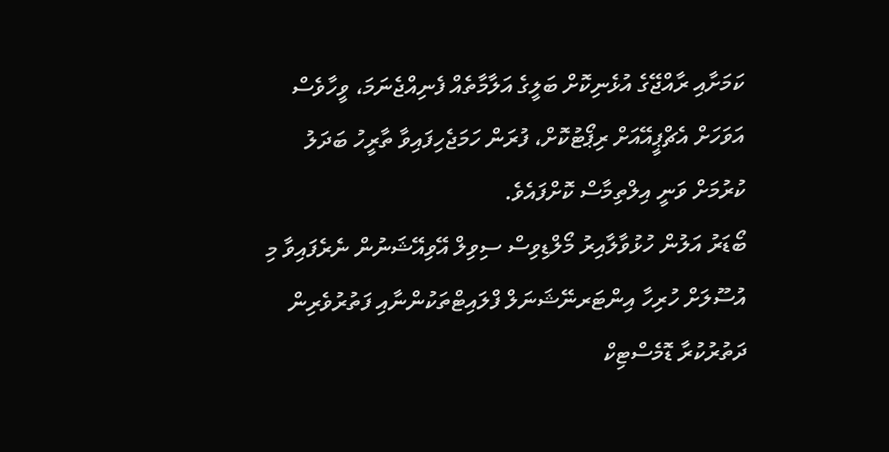ކަމަށާއި ރާއްޖޭގެ އުޅެނިކޮށް ބަލީގެ އަލާމާތެއް ފެނިއްޖެނަމަ، ވީހާވެސް އަވަހަށް އެޗްޕީއޭއަށް ރިޕޯޓުކޮށް، ފުރަން ހަމަޖެހިފައިވާ ތާރީހު ބަދަލު ކުރުމަށް ވަނީ އިލްތިމާސް ކޮށްފައެވެ.
ބޯޑަރު އަލުން ހުޅުވާލާއިރު މޯލްޑިވިސް ސިވިލް އޭވިއޭޝަނުން ނެރެފައިވާ މި އުސޫލަށް ހުރިހާ އިންޓަރނޭޝަނަލް ފްލައިޓްތަކުންނާއި ފަތުރުވެރިން ދަތުރުކުރާ ޑޮމެސްޓިކް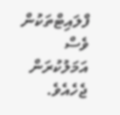ފްލައިޓްތަކުން ވެސް އަމަލުކުރަން ޖެހެއެވެ.